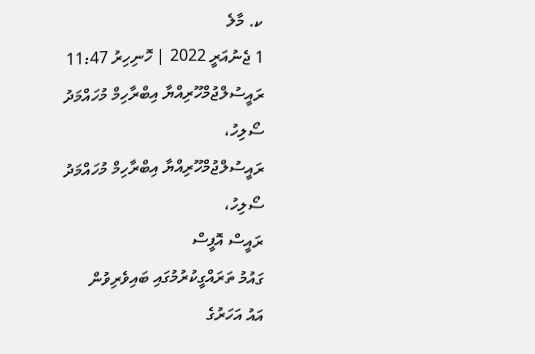ކ. މާލެ
1 ޖެނުއަރީ 2022 | ހޮނިހިރު 11:47
ރައީސުލްޖުމްހޫރިއްޔާ އިބްރާހިމް މުހައްމަދު ސޯލިހު،
ރައީސުލްޖުމްހޫރިއްޔާ އިބްރާހިމް މުހައްމަދު ސޯލިހު،
ރައީސް އޮފީސް
ގައުމު ތަރައްގީކުރުމުގައި ބައިވެރިވުން
އައު އަހަރުގެ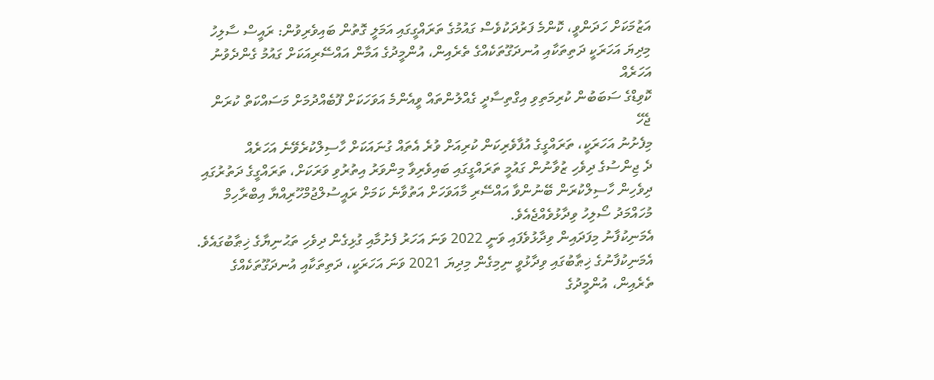އަޒުމަކަށް ހަދަންވީ، ކޮންމެ ފަރުދަކުވެސް ގައުމުގެ ތަރައްގީގައި އަމަލީ ގޮތުން ބައިވެރިވުން: ރައީސް ސާލިހު
މިދިޔަ އަހަރަކީ ދަތިތަކާއި އުނދަގޫތަކެއްގެ ތެރެއިން، އުންމީދުގެ އަމާން އައްސޭރިއަކަށް ގައުމު ގެންދެވުނު އަހަރެއް
ކޮވިޑްގެ ސަބަބުން ކުރިމަތިވި އިގްތިސާދީ ގެއްލުންތައް ވީއެންމެ އަވަހަކަށް ފޫބެއްދުމަށް މަސައްކަތް ކުރަން ޖެހޭ
މިފެށުނު އަހަރަކީ، ތަރައްގީގެ އުފާވެރިކަން ކުރިއަށް ވުރެ އެތައް ގުނައަކަށް ހާސިލްކުރެވޭނެ އަހަރެއް
ދެ ޖިންސުގެ ދިވެހި ޒުވާނުން ގައުމީ ތަރައްގީގައި ބައިވެރިވާ މިންވަރު އިތުރުވި ވަރަކަށް، ތަރައްގީގެ ދަތުރުގައި ދިވެހިން ހާސިލްކުރަން ބޭނުންވާ އައްސޭރި މާއަވަހަށް އަތުވާނެ ކަމަށް ރައީސުލްޖުމްހޫރިއްޔާ އިބްރާހިމް މުހައްމަދު ސޯލިހު ވިދާޅުވެއްޖެއެވެ.
އެމަނިކުފާނު މިފަދައިން ވިދާޅުވެފައި ވަނީ 2022 ވަނަ އަހަރު ފެށުމާއި ގުޅިގެން ދިވެހި ތަޙުނިޔާގެ ޚިޠާބުގައެވެ.
އެމަނިކުފާނުގެ ޚިޠާބުގައި ވިދާޅުވީ ނިމިގެން މިދިޔަ 2021 ވަނަ އަހަރަކީ، ދަތިތަކާއި އުނދަގޫތަކެއްގެ ތެރެއިން، އުންމީދުގެ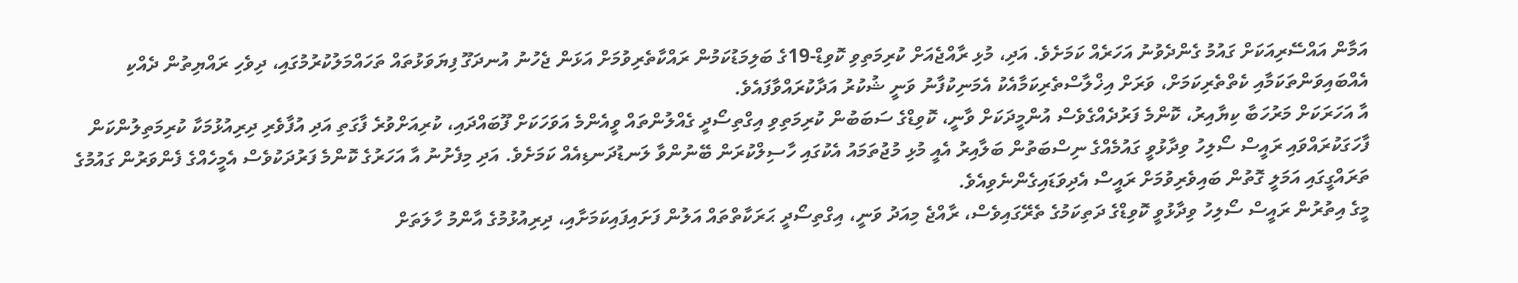އަމާން އައްސޭރިއަކަށް ގައުމު ގެންދެވުނު އަހަރެއް ކަމަށެވެ. އަދި، މުޅި ރާއްޖެއަށް ކުރިމަތިވި ކޮވިޑް-19ގެ ބަލިމަޑުކަމުން ރައްކާތެރިވުމަށް އަޅަން ޖެހުނު އުނދަގޫ ފިޔަވަޅުތައް ތަހައްމަލުކުރުމުގައި، ދިވެހި ރައްޔިތުން ދެއްކި އެއްބައިވަންތަކަމާއި ކެތްތެރިކަމަށް، ވަރަށް އިޚްލާސްތެރިކަމާއެކު އެމަނިކުފާނު ވަނީ ޝުކުރު އަދާކުރައްވާފައެވެ.
އާ އަހަރަކަށް މަރުހަބާ ކިޔާއިރު، ކޮންމެ ފަރުދެއްގެވެސް އުންމީދަކަށް ވާނީ، ކޮވިޑްގެ ސަބަބުން ކުރިމަތިވި އިގްތިސޯދީ ގެއްލުންތައް ވީއެންމެ އަވަހަކަށް ފޫބައްދައި، ކުރިއަށްވުރެ ފާގަތި އަދި އުފާވެރި ދިރިއުޅުމަކާ ކުރިމަތިލުންކަން ފާހަގަކުރައްވައި ރައީސް ސޯލިހު ވިދާޅުވީ ގައުމެއްގެ ނިސްބަތުން ބަލާއިރު އެއީ މުޅި މުޖުތަމައު އެކުގައި ހާސިލްކުރަން ބޭނުންވާ ލަނޑުދަނޑިއެއް ކަމަށެވެ. އަދި މިފެށުނު އާ އަހަރުގެ ކޮންމެ ފަރުދަކުވެސް އެމީހެއްގެ ފެންވަރުން ގައުމުގެ ތަރައްގީގައި އަމަލީ ގޮތުން ބައިވެރިވުމަށް ރައީސް އެދިވަޑައިގެންނެވިއެވެ.
މީގެ އިތުރުން ރައީސް ސޯލިހު ވިދާޅުވީ ކޮވިޑްގެ ދަތިކަމުގެ ތެރޭގައިވެސް، ރާއްޖެ މިއަދު ވަނީ، އިގްތިސޯދީ ޙަރަކާތްތައް އަލުން ފަށައިފައިކަމަށާއި، ދިރިއުޅުމުގެ އާންމު ހާލަތަށް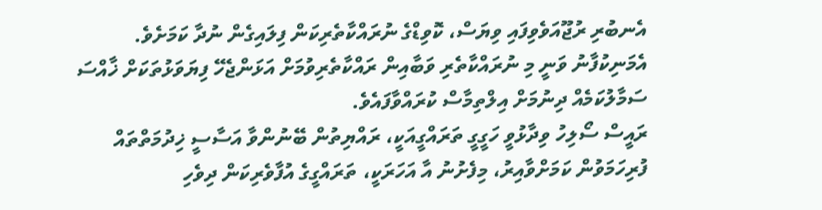އެނބުރި ރުޖޫއަވެވިފައި ވިޔަސް، ކޮވިޑްގެ ނުރައްކާތެރިކަން ފިލައިގެން ނުދާ ކަމަށެވެ. އެމަނިކުފާނު ވަނީ މި ނުރައްކާތެރި ވަބާއިން ރައްކާތެރިވުމަށް އަޅަންޖެހޭ ފިޔަވަޅުތަކަށް ޚާއްސަ ސަމާލުކަމެއް ދިނުމަށް އިލްތިމާސް ކުރައްވާފައެވެ.
ރައީސް ސޯލިހު ވިދާޅުވީ ހަގީގީ ތަރައްގީއަކީ، ރައްޔިތުން ބޭނުންވާ އަސާސީ ޚިދުމަތްތައް ފުރިހަމަވުން ކަމަށްވާއިރު، މިފެށުނު އާ އަހަރަކީ، ތަރައްގީގެ އުފާވެރިކަން ދިވެހި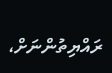ރައްޔިތުންނަށް،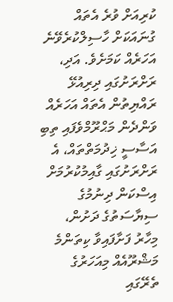ކުރިއަށް ވުރެ އެތައް ގުނައަކަށް ހާސިލްކުރެވޭނެ އަހަރެއް ކަމަށެވެ. އަދި، ރަށްރަށުގައި ދިރިއުޅޭ ރައްޔިތުން އެތައް އަހަރެއް ވަންދެން މަޙްރޫމްވެފައި ތިބި އަސާސީ ޚިދުމަތްތައް، އެ ރަށްރަށުގައި ގާއިމުކުރުމަށް އިސްކަން ދިނުމުގެ ސިޔާސަތުގެ ދަށުން، މިހާރު ފަށާފައިވާ ކިތަންމެ މަޝްރޫއެއް މިއަހަރުގެ ތެރޭގައި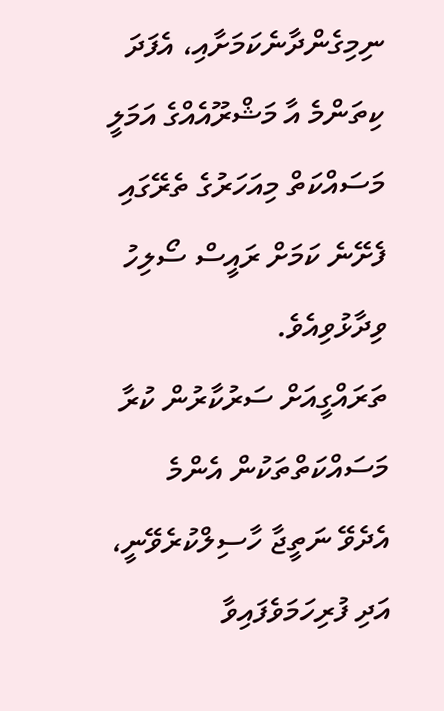ނިމިގެންދާނެކަމަށާއި، އެފަދަ ކިތަންމެ އާ މަޝްރޫއެއްގެ އަމަލީ މަސައްކަތް މިއަހަރުގެ ތެރޭގައި ފެށޭނެ ކަމަށް ރައީސް ސޯލިހު ވިދާޅުވިއެވެ.
ތަރައްގީއަށް ސަރުކާރުން ކުރާ މަސައްކަތްތަކުން އެންމެ އެދެވޭ ނަތީޖާ ހާސިލްކުރެވޭނީ، އަދި ފުރިހަމަވެފައިވާ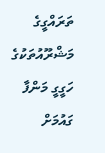ތަރައްގީގެ މަޝްރޫއުތަކުގެ ހަގީގީ މަންފާ ގައުމަށް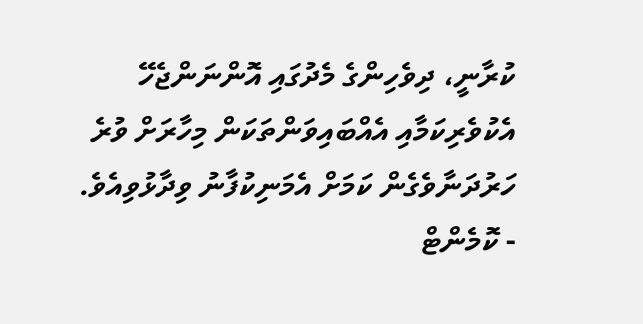ކުރާނީ، ދިވެހިންގެ މެދުގައި އޮންނަންޖެހޭ އެކުވެރިކަމާއި އެއްބައިވަންތަކަން މިހާރަށް ވުރެ ހަރުދަނާވެގެން ކަމަށް އެމަނިކުފާނު ވިދާޅުވިއެވެ.
- ކޮމެންޓް